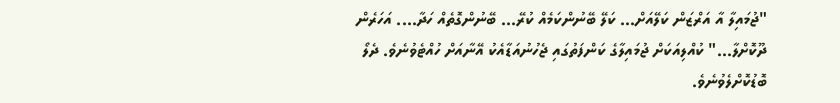"ޖުމައިލާ އާ އަރްޒަން ކަލޭއަށް... ކަލޭ ބޭނުންކަމެއް ކުރޭ... ބޭނުންގޮތެއް ހަދާ.... އަހަރެން ދޫކޮށްލާ..." ކުއްލިއަކަށް ޖުމައިލާގެ ކަންފަތުގައި ޖެހުނުއަޑާއެކު އޭނާއަށް ހުއްޓެވުނެވެ. ދެލޯ ބޮޑުކޮށްލެވުނެވެ.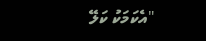"އެކަމަކު ކަލޭ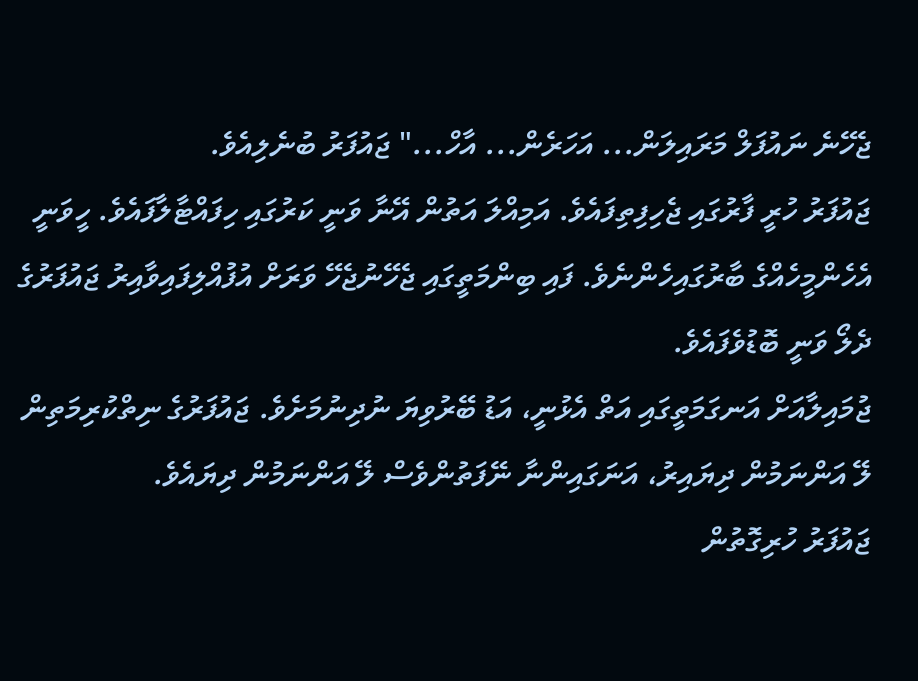ޖެހޭނެ ނައުފަލް މަރައިލަން... އަހަރެން... އާހް..." ޖައުފަރު ބުނެލިއެވެ.
ޖައުފަރު ހުރީ ފާރުގައި ޖެހިފިތިފައެވެ. އަމިއްލަ އަތުން އޭނާ ވަނީ ކަރުގައި ހިފައްޓާލާފައެވެ. ހީވަނީ އެހެންމީހެއްގެ ބާރުގައިހެންނެވެ. ފައި ބިންމަތީގައި ޖެހޭނުޖެހޭ ވަރަށް އުފުއްލިފައިވާއިރު ޖައުފަރުގެ ދެލޯ ވަނީ ބޮޑުވެފައެވެ.
ޖުމައިލާއަށް އަނގަމަތީގައި އަތް އެޅުނީ، އަޑު ބޭރުވިޔަ ނުދިނުމަށެވެ. ޖައުފަރުގެ ނިތްކުރިމަތިން ލޭ އަންނަމުން ދިޔައިރު، އަނަގައިންނާ ނޭފަތުންވެސް ލޭ އަންނަމުން ދިޔައެވެ.
ޖައުފަރު ހުރިގޮތުން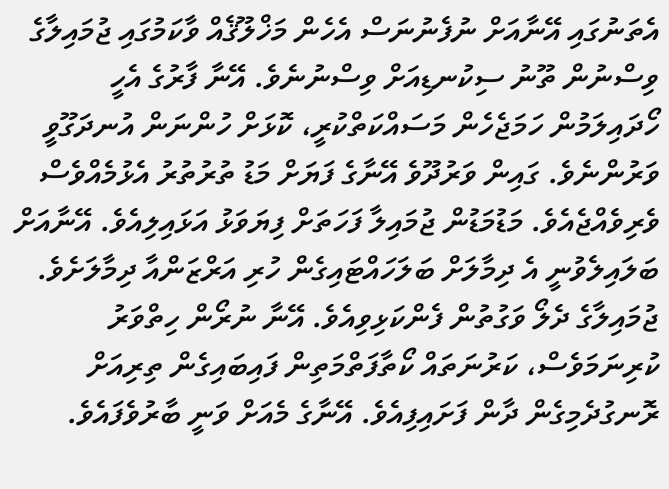އެތަނުގައި އޭނާއަށް ނުފެނުނަސް އެހެން މަޚްލޫޤެއް ވާކަމުގައި ޖުމައިލާގެ ވިސްނުން ތޫނު ސިކުނޑިއަށް ވިސްނުނެވެ. އޭނާ ފާރުގެ އެހީ ހޯދައިލަމުން ހަމަޖެހެން މަސައްކަތްކުރީ، ކޮޅަށް ހުންނަން އުނދަގޫވީ ވަރުންނެވެ. ގައިން ވަރުދޫވެ އޭނާގެ ފަޔަށް މަޑު ތުރުތުރު އެޅުމެއްވެސް ވެރިވެއްޖެއެވެ. މަޑުމަޑުން ޖުމައިލާ ފަހަތަށް ފިޔަވަޅު އަޅައިލިއެވެ. އޭނާއަށް ބަލައިލެވުނީ އެ ދިމާލަށް ބަލަހައްޓައިގެން ހުރި އަރްޒަންއާ ދިމާލަށެވެ. ޖުމައިލާގެ ދެލޯ ވަގުތުން ފެންކަޅިވިއެވެ. އޭނާ ނުރޯން ހިތްވަރު ކުރިނަމަވެސް، ކަރުނަތައް ކޯތާފަތްމަތިން ފައިބައިގެން ތިރިއަށް ރޮނގުދެމިގެން ދާން ފަށައިފިއެވެ. އޭނާގެ މެއަށް ވަނީ ބާރުވެފައެވެ.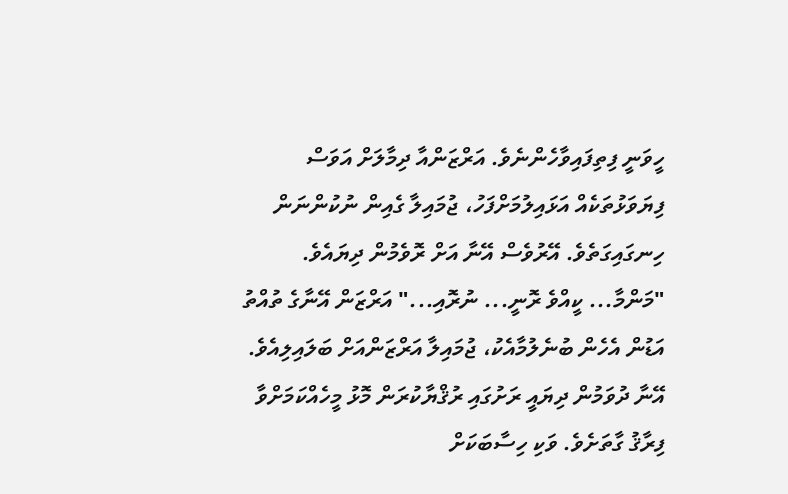ހީވަނީ ފިތިފައިވާހެންނެވެ. އަރްޒަންއާ ދިމާލަށް އަވަސް ފިޔަވަޅުތަކެއް އަޅައިލުމަށްފަހު، ޖުމައިލާ ގެއިން ނުކުންނަން ހިނގައިގަތެވެ. އޭރުވެސް އޭނާ އަށް ރޮވެމުން ދިޔައެވެ.
"މަންމާ... ކީއްވެ ރޮނީ... ނުރޮއި..." އަރްޒަން އޭނާގެ ތުއްތު އަޑުން އެހެން ބުނެލުމާއެކު، ޖުމައިލާ އަރްޒަންއަށް ބަލައިލިއެވެ. އޭނާ ދުވަމުން ދިޔައީ ރަށުގައި ރުޤްޔާކުރަން މޮޅު މީހެއްކަމަށްވާ ފިރާޤު ގާތަށެވެ. ވަކި ހިސާބަކަށް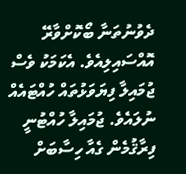ދެވުނުތަނާ ބޯކޮށްވާރޭ އޮއްސައިލިއެވެ. އެކަމަކު ވެސް ޖުމައިލާ ފިޔަވަޅުތައް ހުއްޓައެއް ނުލައެވެ. ޖުމައިލާ ހުއްޓުނީ ފިރާޤުމެން ގެއާ ހިސާބަށް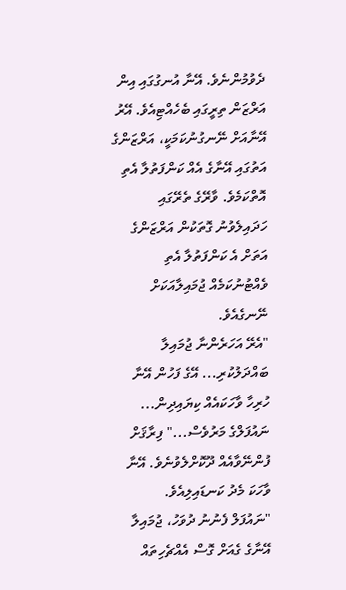ދެވުމުންނެވެ. އޭނާ އުނގުގައި އިން އަރްޒަން ތިރީގައި ބެހެއްޓިއެވެ. އޭރު އޭނާއަށް ނޭނގުނުކަމަކީ، އަރްޒަންގެ އަތުގައި އޭނާގެ އެއް ކަންފަތުލާ އެތި އޮތްކަމެވެ. ވާރޭގެ ތެރޭގައި ހަދައިލެވުނު ގޮތަކުން އަރްޒަންގެ އަތަށް އެ ކަންފަތުލާ އެތި ވެއްޓުނުކަމެއް ޖުމައިލާއަކަށް ނޭނގެއެވެ.
"އެރޭ އަހަރެންނާ ޖުމައިލާ ބައްދަލުކުރި... އޭގެ ފަހުން އޭނާ ހުރިހާ ވާހަކައެއް ކިޔައިދިން... ނައުފަލްގެ މަރުވެސް..." ފިރާޤަށް ފުންނޭވާއެއް ދޫކޮށްލެވުނެވެ. އޭނާ ވާހަކަ މެދު ކަނޑައިލިއެވެ.
"ނައުފަލް ފެނުނު ދުވަހު، ޖުމައިލާ އޭނާގެ ގެއަށް ގޮސް އެއްޗެހިތައް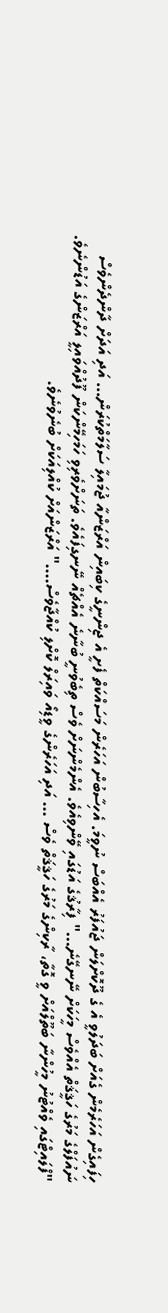ހިފައިގެން އަހަރެމެން ގެއަށް ބަދަލުވީ އެ ގެ ދޫކޮށްލަން ޖައުފަރު އެއްބަސް ނުވީމަ. އެހިސާބުން އަހަރެން މަސައްކަތް ފެށީ އެ ޖިންނީގެ ކިބައިން އަރްޒަންއާ ޖުމައިލާ ސަލާމަތްކުރަން... އަދި އަދަށް ދާންދެންވެސް ނައުފަލްގެ މަރުގެ ހަޤީޤަތް އެއްވެސް މީހަކަށް ނޭނގޭނެ..." ފިރާޤުގެ އަޑުގައި ވޭންވިއެވެ. އެންމެންނަށް ވެސް ތިބެވުނީ ބުނާނެ އެއްޗެއް ނޭނގިފައެވެ. ތަނަށްވެރިވި ހަމަހިމޭންކަން ފޫދުއްވައިލީ އަރްޒަންގެ އަޑުންނެވެ.
"ފްލައިޓްގައި ވެއްޓުނު މީހުންނާ ބަތޫލްއަށް ވީ ގޮތާ، ރާކިންގެ މަރުގެ ހަޤީޤަތް ވެސް ... އަދި އަހަރެންގެ ވީޑިއޯ ވައިރަލް ކޮށްލި ކުއްޖާވެސް...." އަރްޒަންއަށް ކުއްލިއަކަށް ބުނެވުނެވެ.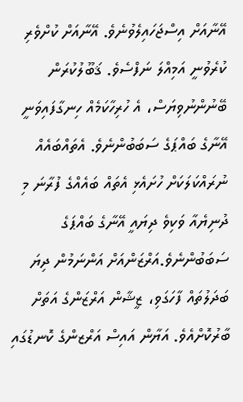އޭނާއަށް އިސްޖަހައިލެވުނެވެ. އޭނާއަށް ކުށްވެރި ކުރެވުނީ އަމިއްލަ ނަފްސެވެ. ޤަބޫލުކުރަން ބޭނުންނުވިޔަސް، އެ ހުރިހާކަމެއް ހިނގާފައިވަނީ އޭނާގެ ބައްޕަގެ ސަބަބުންނެވެ. އެތައްބައެއް ނުރައްކަލަކަށް ހުށައެޅި އެތައް ބައެއްގެ ފުރާނަ މި ދުނިޔެއާ ވަކިވެ ދިޔައީ އޭނާގެ ބައްޕަގެ ސަބަބުންނެވެ.އަރްޒަންއަށް އަންނަމުން ދިޔަ ބަދަލުތައް ފާހަގަވި، ޒީޝާން އަރްޒަންގެ އަތަށް ބާރުކޮށްއެވެ. އަޔާން އައިސް އަރްޒންގެ ކޮނޑުގައި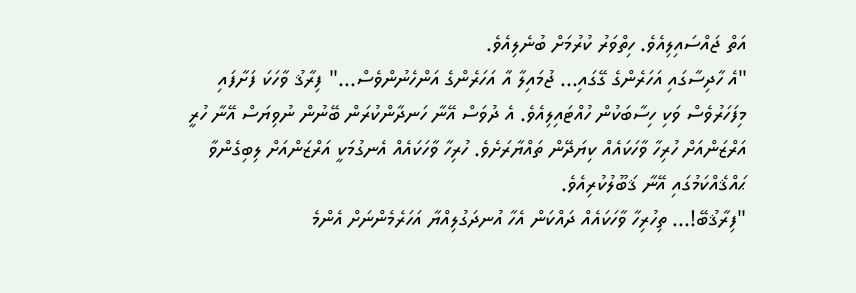އަތް ޖައްސައިލިއެވެ. ހިތްވަރު ކުރުމަށް ބުނެލިއެވެ.
"އެ ހާދިސާގައި އަހަރެންގެ ގޭގައި... ޖުމައިލާ އާ އަހަރެންގެ އަންހެނުންވެސް..." ފިރާޤު ވާހަކަ ފަށާފައި މިފަހަރުވެސް ވަކި ހިސާބަކުން ހުއްޓައިލިއެވެ. އެ ދުވަސް އޭނާ ހަނދާންކުރަން ބޭނުން ނުވިޔަސް އޭނާ ހުރީ އަރްޒަންއަށް ހުރިހާ ވާހަކައެއް ކިޔަދޭން ތައްޔާރަށެވެ. ހުރިހާ ވާހަކައެއް އެނގުމަކީ އަރްޒަންއަށް ލިބިގެންވާ ޙައްޤެއްކަމުގައި އޭނާ ޤަބޫލުކުރިއެވެ.
"ފިރާޤުބޭ!... ތިހުރިހާ ވާހަކައެއް ދައްކަން އެހާ އުނދަގުލިއްޔާ އަހަރެމެންނަށް އެންމެ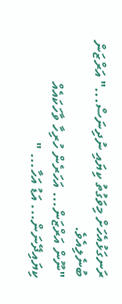ރަނގަޅުއެހަށް މިވަގުތު ކިޔައި ނުދިނަސް..." އަރްޒަން ބުނެލިއެވެ.
"ނޫން އަރްޒަން... އަހަރެން ހުރިހާ ވާހަކައެއް ކިޔައިދޭނަން... އަޑު އަހާ... "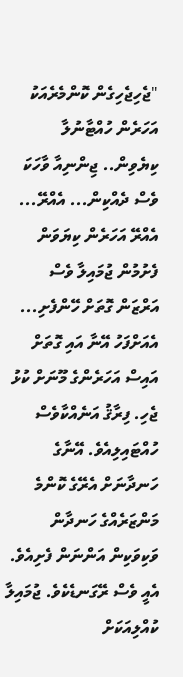"ޖެހިޖެހިގެން ކޮންމެރެއަކު އަހަރެން ހުއްޓާނުލާ ކިޔެވިން.. ޖިންނިއާ ވާހަކަ ވެސް ދެއްކިން... އެއްރޭ... އެއްރޭ އަހަރެން ކިޔަވަން ފެށުމުން ޖުމައިލާ ވެސް އަރްޒަން ގޮތަށް ހޭންފެށި... އެއަށްފަހު އޭނާ އައި ގޮތަށް އައިސް އަހަރެންގެ މޫނަށް ކުޅު ޖެހި. ފިރާޤު އަނެއްކާވެސް ހުއްޓައިލިއެވެ. އޭނާގެ ހަނދާނަށް އެރޭގެ ކޮންމެ މަންޒަރެއްގެ ހަނދާން ވަކިވަކިން އަންނަން ފެށިއެވެ.
އެއީ ވެސް ރޭގަނޑެކެވެ. ޖުމައިލާ ކުއްލިއަކަށް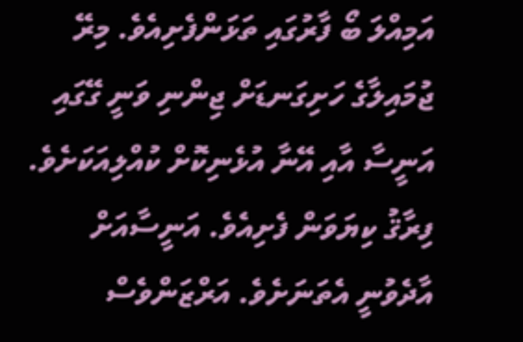އަމިއްލަ ބޯ ފާރުގައި ތަޅަންފެށިއެވެ. މިރޭ ޖުމައިލާގެ ހަށިގަނޑަށް ޖިންނި ވަނީ ގޭގައި އަނީސާ އާއި އޭނާ އުޅެނިކޮށް ކުއްލިއަކަށެވެ. ފިރާޤު ކިޔަވަން ފެށިއެވެ. އަނީސާއަށް އާދެވުނީ އެތަނަށެވެ. އަރްޒަންވެސް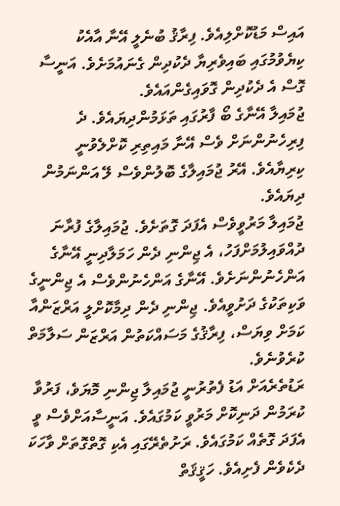އައިސް މަޑުކޮށްލިއެވެ. ފިރާޤު ބުނެލީ އޭނާ އާއެކު ކިޔެވުމުގައި ބައިވެރިޔާ ދެކުދިން ގެނައުމަށެވެ. އަނީސާ ގޮސް އެ ދެކުދިން ގޮވައިގެންއައެވެ.
ޖުމައިލާ އޭނާގެ ބޯ ފާރުގައި ތަޅަމުންދިޔައެވެ. ދެ ފިރިހެނުންނަށް ވެސް އޭނާ މައިތިރި ކޮށްލެވުނީ ކިރިޔާއެވެ. އޭރު ޖުމައިލާގެ ބޮލުންވެސް ލޭ އަންނަމުން ދިޔައެވެ.
ޖުމައިލާ މަރުވީވެސް އެފަދަ ގޮތަށެވެ. ޖުމައިލާގެ ފުރާނަ ދުއްވައިލުމަށްފަހު، އެ ޖިންނި ދެން ހަމަލާދިނީ އޭނާގެ އަންހެނުންނަށެވެ. އޭނާގެ އަންހެނުންވެސް އެ ޖިންނީގެ ވަކިތަކުގެ ދަށުވީއެވެ. ޖިންނި ދެން ދިމާކޮށްލީ އަރްޒަންއާ ކަމަށް ވިޔަސް، ފިރާޤުގެ މަސައްކަތުން އަރްޒަން ސަލާމަތް ކުރެވުނެވެ.
ރަޑުތެރެއަށް އަޑު ފެތުރުނީ ޖުމައިލާ ޖިންނި މޮޔަވެ، ފަރުވާ ކުރަމުން ދަނިކޮށް މަރުވީ ކަމުގައެވެ. އަނީސާއަށްވެސް ވީ އެފަދަ ގޮތެއް ކަމުގައެވެ. ރަށުތެރޭގައި އެކި ގޮތްގޮތަށް ވާހަކަ ދެކެވެން ފެށިއެވެ. ހަޤީޤަތް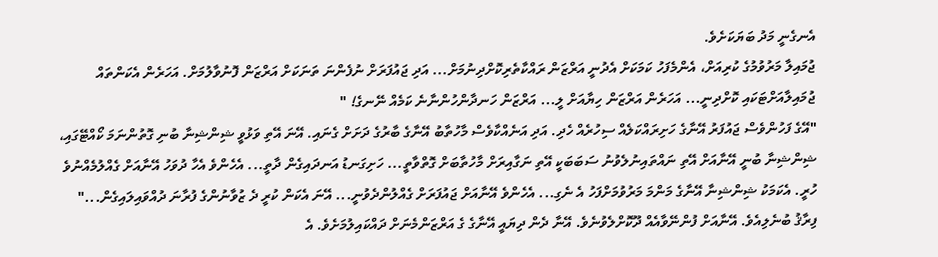އެނގެނީ މަދު ބަޔަކަށެވެ.
ޖުމައިލާ މަރުވުމުގެ ކުރިއަށް، އެންމެފަހު ކަމަކަށް އެދުނީ އަރްޒަން ރައްކާތެރިކޮށްދިނުމަށް... އަދި ޖައުފަރަށް ނުފެންނަ ތަނަކަށް އަރްޒަން ފޮނުވާލުމަށް. އަހަރެން އެކަންތައް ޖުމައިލާއަށްޓަކައި ކޮށްދިނީ... އަހަރެން އަރްޒަން ހިޔާއަށް ލީ... އަރްޒަން ހަނދާންހުންނާނެ ކަމެއް ނޭނގެ! "
"އޭގެ ފަހުންވެސް ޖައުފަރު އޭނާގެ ހަށިރައްކަލެއް ސިހުރެއް ހެދި. އަދި އަނެއްކާވެސް މާހުތާބު އޭނާގެ ބާރުގެ ދަށަށް ގެނައި. އޭނަ އޭތި ވަޅުވީ ޝިންޝިނާ ބުނި ގޮތުންނަމަ ކޯއްޓޭގައި، ޝިންޝިނާ ބުނީ އޭނާއަށް އޭތި ނައްތައިނުލެވުނު ސަބަބަކީ އޭތި ނަގާއިރަށް މާހުތާބަށް ގޮތްވާތީ... ހަށިގަނޑު އަނދައިގެން ދާތީ... އެހެންވެ އެހާ ދުވަހު އޭނާއަށް ގެއްލުމެއްނުވެ ހުރީ. އެކަމަކު ޝިންޝިނާ އޭނާގެ މަންމަ މަރުވުމަށްފަހު އެ ނެގި... އެހެންވެ އޭނާއަށް ޖައުފަރަށް ގެއްލުންދެވުނީ... އޭނަ އެކަން ކުރީ ދެ ޒުވާނުންގެ ފުރާނަ ދުއްވައިލައިގެން..." ފިރާޤު ބުނެލިއެވެ. އޭނާއަށް ފުންނޭވާއެއް ދޫކޮށްލެވުނެވެ. އޭނާ ދެން ދިޔައީ އޭނާގެ ގެ އަރްޒަންމެނަށް ދައްކައިލުމަށެވެ. އެ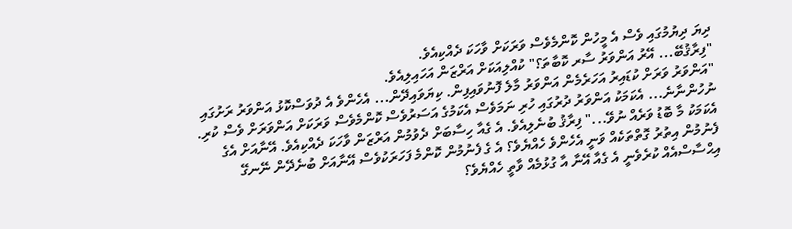ދިޔަ ދިޔުމުގައި ވެސް އެ މީހުން ކޮންމެވެސް ވަރަކަށް ވާހަކަ ދެއްކިއެވެ.
"ފިރާޤުބޭ... އޭރު އަންވަރު ސާރ ކޮބާތަ؟" ކުއްލިއަކަށް އަރްޒަން އަހައިލިއެވެ.
"އަންވަރު ވަރަށް ކުޑައިރު އަހަރެމެން އަންވަރު މާލެ ފޮނުވައިފިން. ކިޔަވައިދޭން... އެހެންވެ އެ ދުވަސްކޮޅު އަންވަރު ރަށުގައި ނުހުންނާނެ... އެކަމަކު އަންވަރު ދުރުގައި ހުރި ނަމަވެސް އެކަމުގެ އަސަރުވެސް ކޮންމެވެސް ވަރަކަށް އަންވަރަށް ވެސް ކުރި. އެކަމަކު މާ ބޮޑު ވަރެއް ނުވޭ..." ފިރާޤު ބުނެލިއެވެ. އެ ގެއާ ހިސާބަށް ދެވުމުން އަރްޒަން ވާހަކަ ދެއްކިއެވެ. އޭނާއަށް އެގެ ފެނުމުން އިތުރު ގޮތްތަކެއް ވަނީ އެހެންވެ ހެއްޔެވެ؟ އެ ގެ ފެނުމުން ކޮންމެ ފަހަރަކުވެސް އޭނާއަށް ބުނެދޭން ނޭނގޭ އިޙްސާސްއެއް ކުރެވެނީ އެ ގެއާ އޭނާ އާ ގުޅުމެއް ވާތީ ހެއްޔެވެ؟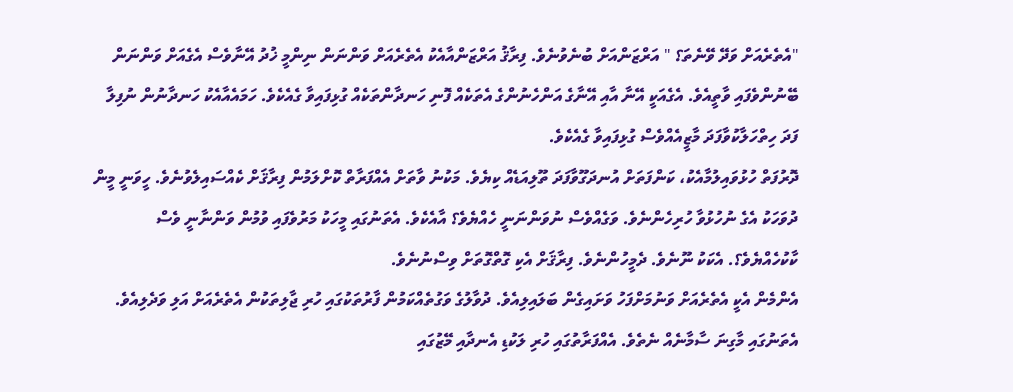"އެތެރެއަށް ވަދޭ ވޭނެތަ؟ " އަރްޒަންއަށް ބުނެވުނެވެ. ފިރާޤު އަރްޒަންއާއެކު އެތެރެއަށް ވަންނަން ނިންމީ ޚުދު އޭނާވެސް އެގެއަށް ވަންނަން ބޭނުންވެފައި ވާތީއެވެ. އެގެއަކީ އޭނާ އާއި އޭނާގެ އަންހެނުންގެ އެތަކެއް ފޮނި ހަނދާންތަކެއް ގުޅިފައިވާ ގެއެކެވެ. ހަމައެއާއެކު ހަނދާނުން ނުފިލާ ފަދަ ހިތްހަލާކުވާފަދަ މާޒީއެއްވެސް ގުޅިފައިވާ ގެއެކެވެ.
ދޮރުފަތް ހުޅުވައިލުމާއެކު، ކަންފަތަށް އުނދަގޫވާފަދަ ތޫލިއަޑެއް ކިޔެވެ. މަކުނު ވާތަށް އެއްފަރާތް ކޮށްލަމުން ފިރާޤަށް ކެއްސައިލެވުނެވެ. ހީވަނީ މީން ދުވަހަކު އެގެ ނުހުޅުވާ ހުރިހެންނެވެ. ވަގެއްވެސް ނުވަންނަނީ ހެއްޔެވެ؟ އާއެކެވެ. އެތަނުގައި މީހަކު މަރުވެފައި ވުމުން ވަންނާނީ ވެސް ކާކުހެއްޔެވެ؟. އެކަކު ނޫނެވެ. ދެމީހުންނެވެ. ފިރާޤަށް އެކި ގޮތްގޮތަށް ވިސްނުނެވެ.
އެންމެން އެކީ އެތެރެއަށް ވަނުމަށްފަހު ވަށައިގެން ބަލައިލިއެވެ. ދުވާލުގެ ވަގުތެއްކަމުން ފާރުތަކުގައި ހުރި ޖާލިތަކުން އެތެރެއަށް އަލި ވަދެލިއެވެ.
އެތަނުގައި މާގިނަ ސާމާނެއް ނެތެވެ. އެއްފަރާތުގައި ހުރި ލަކުޑި އެނދާއި މޭޒުގައި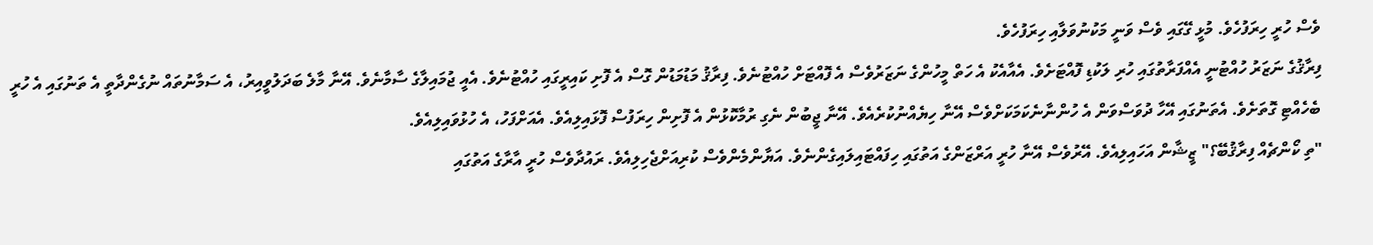ވެސް ހުރީ ހިރަފުހެވެ. މުޅީ ގޭގައި ވެސް ވަނީ މަކުނުވަލާއި ހިރަފުހެވެ.
ފިރާޤުގެ ނަޒަރު ހުއްޓުނީ އެއްފަރާތުގައި ހުރި ލަކުޑި ފޮއްޓަށެވެ. އެއާއެކު އެ ހަތް މީހުންގެ ނަޒަރުވެސް އެ ފޮއްޓަށް ހުއްޓުނެވެ. ފިރާޤު މަޑުމަޑުން ގޮސް އެ ފޮށި ކައިރީގައި ހުއްޓުނެވެ. އެއީ ޖުމައިލާގެ ސާމާނެވެ. އޭނާ މާލެ ބަދަލުވީއިރު، އެ ސަމާނުތައް ނުގެންދާތީ އެ ތަނުގައި އެ ހުރީ ބެހެއްޓި ގޮތަށެވެ. އެތަނުގައި އޭހާ ދުވަސްވަން އެ ހުންނާނެކަމަކަށްވެސް އޭނާ ހިޔެއްނުކުރެއެވެ. އޭނާ ޖީބުން ނެގި ރުމާކޮޅުން އެ ފޮށިން ހިރަފުސް ފޮޅައިލިއެވެ. އެއަށްފަހު، އެ ހުޅުވައިލިއެވެ.
"ތި ކޯންޗެއް ފިރާޤުބޭ؟" ޒީޝާން އަހައިލިއެވެ. އޭރުވެސް އޭނާ ހުރީ އަރްޒަންގެ އަތުގައި ހިފައްޓައިލައިގެންނެވެ. އަޔާންމެންވެސް ކުރިއަށްޖެހިލިއެވެ. ރައުދާވެސް ހުރީ އާރާގެ އަތުގައި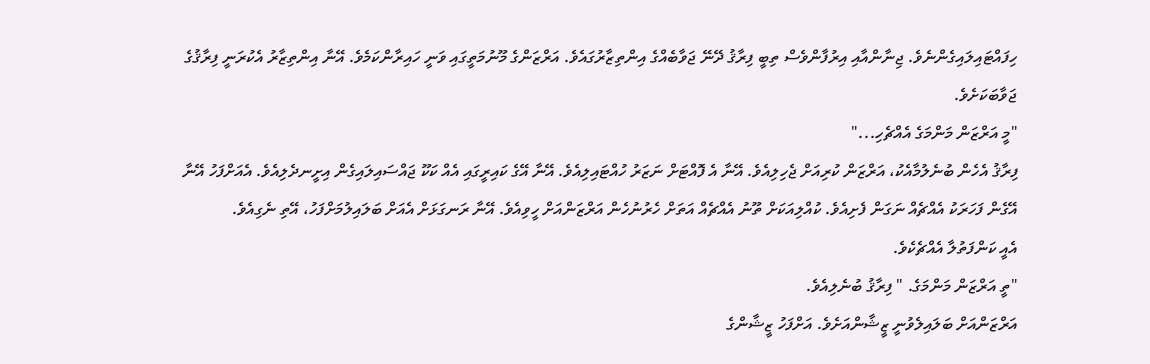ހިފައްޓައިލައިގެންނެވެ. ޖިނާންއާއި އިރުފާންވެސް ތިބީ ފިރާޤު ދޭނޭ ޖަވާބެއްގެ އިންތިޒާރުގައެވެ. އަރްޒަންގެ މޫނުމަތީގައި ވަނީ ހައިރާންކަމެވެ. އޭނާ އިންތިޒާރު އެކުރަނީ ފިރާޤުގެ ޖަވާބަކަށެވެ.
"މީ އަރްޒަން މަންމަގެ އެއްޗެހި..."
ފިރާޤު އެހެން ބުނެލުމާއެކު، އަރްޒަން ކުރިއަށް ޖެހިލިއެވެ. އޭނާ އެ ފޮއްޓަށް ނަޒަރު ހުއްޓައިލިއެވެ. އޭނާ އޭގެ ކައިރީގައި އެއް ކަކޫ ޖައްސައިލައިގެން އިށީނދެލިއެވެ. އެއަށްފަހު އޭނާ އޭގެން ފަހަރަކު އެއްޗެއް ނަގަން ފެށިއެވެ. ކުއްލިއަކަށް ތޫނު އެއްޗެއް އަތަށް ހެރުނުހެން އަރްޒަންއަށް ހީވިއެވެ. އޭނާ ރަނގަޅަށް އެއަށް ބަލައިލުމަށްފަހު، އޭތި ނެގިއެވެ.
އެއީ ކަންފަތުލާ އެއްޗެކެވެ.
"ތީ އަރްޒަން މަންމަގެ. " ފިރާޤު ބުނެލިއެވެ.
އަރްޒަންއަށް ބަލައިލެވުނީ ޒީޝާންއަށެވެ. އަށްފަހު ޒީޝާންގެ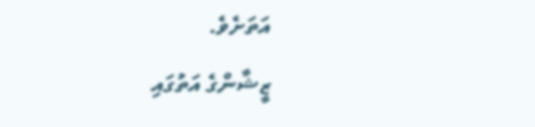އަތަށެވެ.
ޒީޝާންގެ އަތުގައި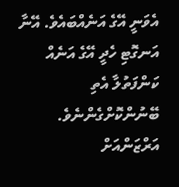އެވަނީ އޭގެ އަނެއްބައެވެ. އޭނާ އަނގޮޓި ހެދީ އޭގެ އަނެއް ކަންފަތުލާ އެތި ބޭނުންކޮށްގެންނެވެ. އަރްޒަންއަށް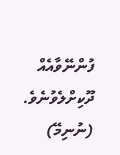ފުންނޭވާއެއް ދޫކިށްލެވުނެވެ.
(ނުނިމޭ)